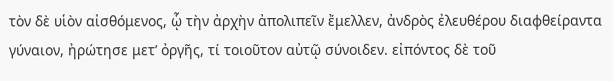τὸν δὲ υἱὸν αἰσθόμενος, ᾧ τὴν ἀρχὴν ἀπολιπεῖν ἔμελλεν, ἀνδρὸς ἐλευθέρου διαφθείραντα γύναιον, ἠρώτησε μετʼ ὀργῆς, τί τοιοῦτον αὐτῷ σύνοιδεν. εἰπόντος δὲ τοῦ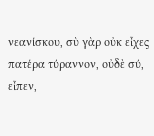νεανίσκου, σὺ γὰρ οὐκ εἶχες πατέρα τύραννον, οὐδὲ σύ, εἶπεν,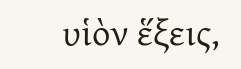υἱὸν ἕξεις,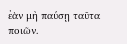ἐὰν μὴ παύσῃ ταῦτα ποιῶν.